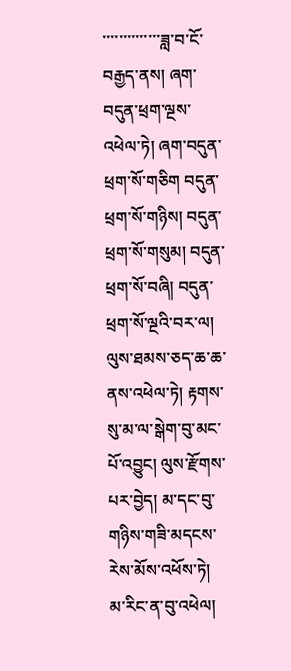་་་་་་་་་་་་་་ཟླ་བ་ངོ་བརྒྱད་ནས། ཞག་བདུན་ཕྲག་ལྔས་འཕེལ་ཏེ། ཞག་བདུན་ཕྲག་སོ་གཅིག བདུན་ཕྲག་སོ་གཉིས། བདུན་ཕྲག་སོ་གསུམ། བདུན་ཕྲག་སོ་བཞི། བདུན་ཕྲག་སོ་ལྔའི་བར་ལ། ལུས་ཐམས་ཅད་ཆ་ཆ་ནས་འཕེལ་ཏེ། རྟགས་སུ་མ་ལ་སྒེག་བུ་མང་པོ་འབྱུང། ལུས་རྫོགས་པར་བྱེད། མ་དང་བུ་གཉིས་གཟི་མདངས་རེས་མོས་འཕོས་ཏེ། མ་རིང་ན་བུ་འཕེལ།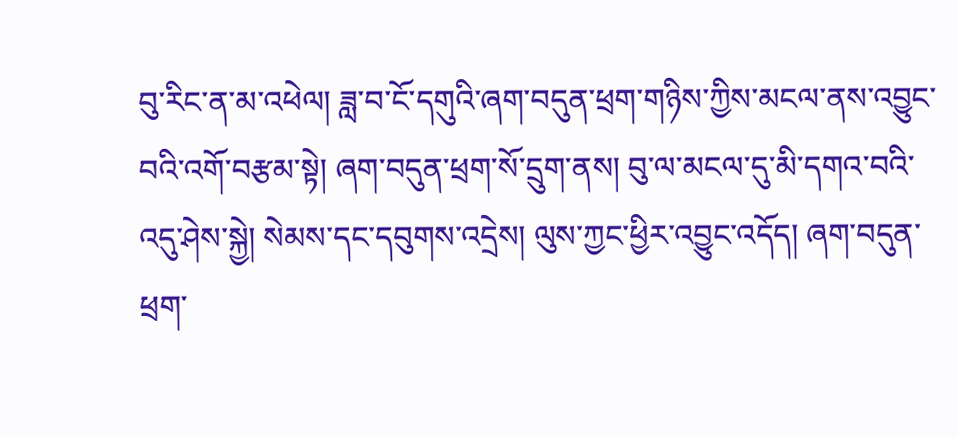བུ་རིང་ན་མ་འཕེལ། ཟླ་བ་ངོ་དགུའི་ཞག་བདུན་ཕྲག་གཉིས་ཀྱིས་མངལ་ནས་འབྱུང་བའི་འགོ་བརྩམ་སྟེ། ཞག་བདུན་ཕྲག་སོ་དྲུག་ནས། བུ་ལ་མངལ་དུ་མི་དགའ་བའི་འདུ་ཤེས་སྐྱེ། སེམས་དང་དབུགས་འདྲེས། ལུས་ཀྱང་ཕྱིར་འབྱུང་འདོད། ཞག་བདུན་ཕྲག་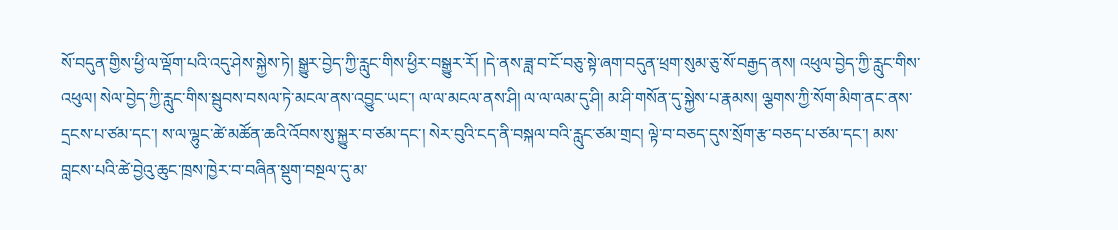སོ་བདུན་གྱིས་ཕྱི་ལ་ལྡོག་པའི་འདུ་ཤེས་སྐྱེས་ཏེ། སྒྱུར་བྱེད་ཀྱི་རླུང་གིས་ཕྱིར་བསྒྱུར་རོ། །དེ་ནས་ཟླ་བ་ངོ་བཅུ་སྟེ་ཞག་བདུན་ཕྲག་སུམ་ཅུ་སོ་བརྒྱད་ནས། འཕུལ་བྱེད་ཀྱི་རླུང་གིས་འཕུལ། སེལ་བྱེད་ཀྱི་རླུང་གིས་སྦུབས་བསལ་ཏེ་མངལ་ནས་འབྱུང་ཡང་། ལ་ལ་མངལ་ནས་ཤི། ལ་ལ་ལམ་དུ་ཤི། མ་ཤི་གསོན་དུ་སྐྱེས་པ་རྣམས། ལྕགས་ཀྱི་སོག་མིག་ནང་ནས་དྲངས་པ་ཙམ་དང་། ས་ལ་ལྷུང་ཚེ་མཚོན་ཆའི་འོབས་སུ་སྐྱུར་བ་ཙམ་དང་། སེར་བུའི་ངད་ནི་བསྐལ་བའི་རླུང་ཙམ་གྲང། ལྟེ་བ་བཅད་དུས་སྲོག་རྩ་བཅད་པ་ཙམ་དང་། མས་བླངས་པའི་ཚེ་བྱེའུ་ཆུང་ཁྲས་ཁྱེར་བ་བཞིན་སྡུག་བསྔལ་དུ་མ་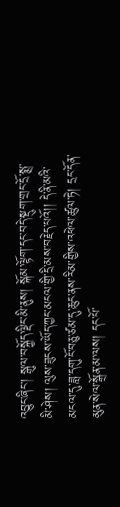འབྱུང་ཞིང་། སྒུལ་བསྐྱོད་ལྡིང་མི་ནུས། སྐོམ་ལྟོག་དང་བདེ་སྡུག་གྲང་དྲོ་སྨྲ་མི་ཤེས། ལུས་ཟུངས་ཡོད་ཀྱང་མངལ་གྱི་དྲི་མས་བརྗེད་པའོ།། དེ་ནི་མའི་མངལ་དུ་ཟླ་དགུ་ངོ་བཅུ་ཙམ་དུ་ཆུང་ནས་རིམ་གྱིས་འཕེལ་ཚུལ་ཏེ། དྲང་དོན་མུན་སེལ་སྒྲོན་མ་ལས། དང་པོ་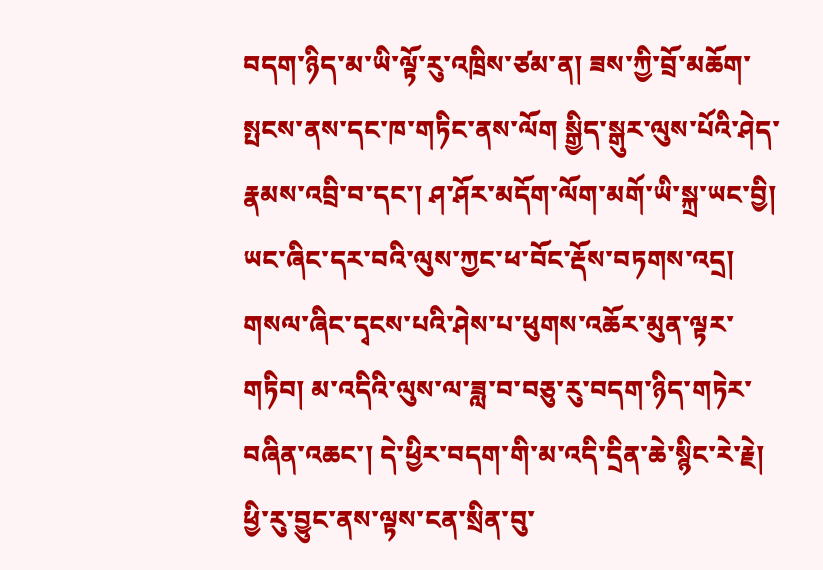བདག་ཉིད་མ་ཡི་ལྟོ་རུ་འཁྲིས་ཙམ་ན། ཟས་ཀྱི་བྲོ་མཆོག་སྤངས་ནས་དང་ཁ་གཏིང་ནས་ལོག སྒྱིད་སྒུར་ལུས་པོའི་ཤེད་རྣམས་འབྲི་བ་དང་། ཤ་ཤོར་མདོག་ལོག་མགོ་ཡི་སྐྲ་ཡང་བྱི། ཡང་ཞིང་དར་བའི་ལུས་ཀྱང་ཕ་བོང་རྡོས་བཏགས་འདྲ། གསལ་ཞིང་དྭངས་པའི་ཤེས་པ་ཕུགས་འཆོར་མུན་ལྟར་གཏིབ། མ་འདིའི་ལུས་ལ་ཟླ་བ་བཅུ་རུ་བདག་ཉིད་གཏེར་བཞིན་འཆང་། དེ་ཕྱིར་བདག་གི་མ་འདི་དྲིན་ཆེ་སྙིང་རེ་རྗེ། ཕྱི་རུ་བྱུང་ནས་ལྟས་ངན་སྲིན་བུ་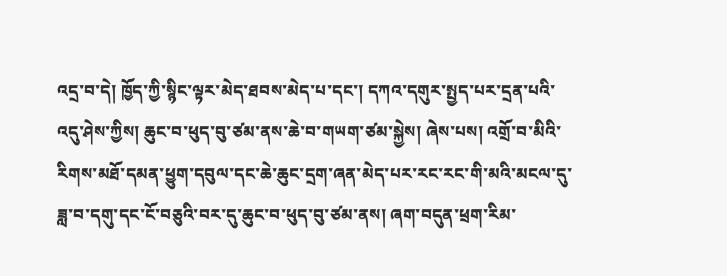འདྲ་བ་དེ། ཁྱོད་ཀྱི་སྙིང་ལྟར་མེད་ཐབས་མེད་པ་དང་། དཀའ་དགུར་སྤྱད་པར་དྲན་པའི་འདུ་ཤེས་ཀྱིས། ཆུང་བ་ཕུད་བུ་ཙམ་ནས་ཆེ་བ་གཡག་ཙམ་སྐྱེས། ཞེས་པས། འགྲོ་བ་མིའི་རིགས་མཐོ་དམན་ཕྱུག་དབུལ་དང་ཆེ་ཆུང་དྲག་ཞན་མེད་པར་རང་རང་གི་མའི་མངལ་དུ་ཟླ་བ་དགུ་དང་ངོ་བཅུའི་བར་དུ་ཆུང་བ་ཕུད་བུ་ཙམ་ནས། ཞག་བདུན་ཕྲག་རིམ་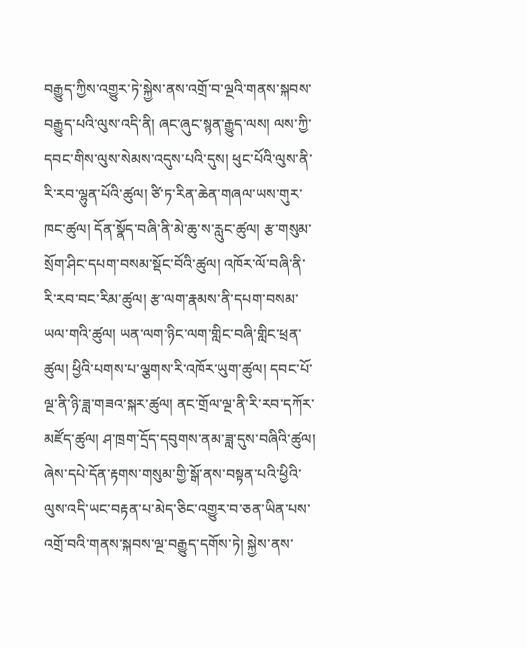བརྒྱུད་ཀྱིས་འགྱུར་ཏེ་སྐྱེས་ནས་འགྲོ་བ་ལྔའི་གནས་སྐབས་བརྒྱུད་པའི་ལུས་འདི་ནི། ཞང་ཞུང་སྙན་རྒྱུད་ལས། ལས་ཀྱི་དབང་གིས་ལུས་སེམས་འདུས་པའི་དུས། ཕུང་པོའི་ལུས་ནི་རི་རབ་ལྷུན་པོའི་ཚུལ། ཙི་ཏ་རིན་ཆེན་གཞལ་ཡས་གུར་ཁང་ཚུལ། དོན་སྣོད་བཞི་ནི་མེ་ཆུ་ས་རླུང་ཚུལ། རྩ་གསུམ་སྲོག་ཤིང་དཔག་བསམ་སྡོང་བོའི་ཚུལ། འཁོར་ལོ་བཞི་ནི་རི་རབ་བང་རིམ་ཚུལ། རྩ་ལག་རྣམས་ནི་དཔག་བསམ་ཡལ་གའི་ཚུལ། ཡན་ལག་ཉིང་ལག་གླིང་བཞི་གླིང་ཕྲན་ཚུལ། ཕྱིའི་པགས་པ་ལྕགས་རི་འཁོར་ཡུག་ཚུལ། དབང་པོ་ལྔ་ནི་ཉི་ཟླ་གཟའ་སྐར་ཚུལ། ནང་གྲོལ་ལྔ་ནི་རི་རབ་དཀོར་མཛོད་ཚུལ། ཤ་ཁྲག་དྲོད་དབུགས་ནམ་ཟླ་དུས་བཞིའི་ཚུལ། ཞེས་དཔེ་དོན་རྟགས་གསུམ་གྱི་སྒོ་ནས་བསྟན་པའི་ཕྱིའི་ལུས་འདི་ཡང་བརྟན་པ་མེད་ཅིང་འགྱུར་བ་ཅན་ཡིན་པས་འགྲོ་བའི་གནས་སྐབས་ལྔ་བརྒྱུད་དགོས་ཏེ། སྐྱེས་ནས་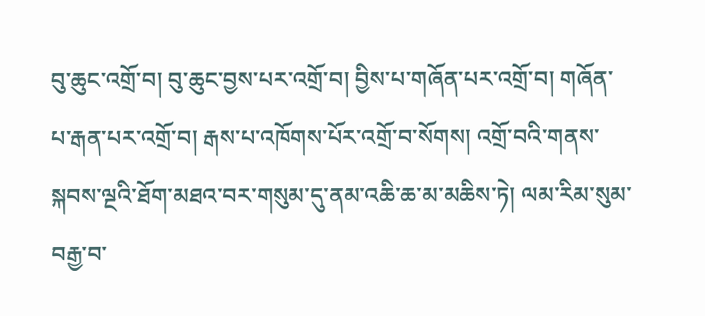བུ་ཆུང་འགྲོ་བ། བུ་ཆུང་བྱས་པར་འགྲོ་བ། བྱིས་པ་གཞོན་པར་འགྲོ་བ། གཞོན་པ་རྒན་པར་འགྲོ་བ། རྒས་པ་འཁོགས་པོར་འགྲོ་བ་སོགས། འགྲོ་བའི་གནས་སྐབས་ལྔའི་ཐོག་མཐའ་བར་གསུམ་དུ་ནམ་འཆི་ཆ་མ་མཆིས་ཏེ། ལམ་རིམ་སུམ་བརྒྱ་བ་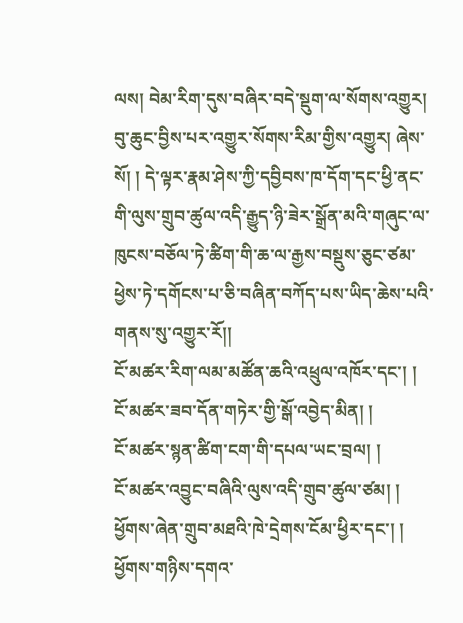ལས། བེམ་རིག་དུས་བཞིར་བདེ་སྡུག་ལ་སོགས་འགྱུར། བུ་ཆུང་བྱིས་པར་འགྱུར་སོགས་རིམ་གྱིས་འགྱུར། ཞེས་སོ། ། དེ་ལྟར་རྣམ་ཤེས་ཀྱི་དབྱིབས་ཁ་དོག་དང་ཕྱི་ནང་གི་ལུས་གྲུབ་ཚུལ་འདི་རྒྱུད་ཉི་ཟེར་སྒྲོན་མའི་གཞུང་ལ་ཁུངས་བཅོལ་ཏེ་ཚིག་གི་ཆ་ལ་རྒྱས་བསྡུས་ཅུང་ཙམ་ཕྱེས་ཏེ་དགོངས་པ་ཅི་བཞིན་བཀོད་པས་ཡིད་ཆེས་པའི་གནས་སུ་འགྱུར་རོ།།
ངོ་མཚར་རིག་ལམ་མཚོན་ཆའི་འཕྲུལ་འཁོར་དང་། །
ངོ་མཚར་ཟབ་དོན་གཏེར་གྱི་སྒོ་འབྱེད་མིན། །
ངོ་མཚར་སྙན་ཚིག་ངག་གི་དཔལ་ཡང་བྲལ། །
ངོ་མཚར་འབྱུང་བཞིའི་ལུས་འདི་གྲུབ་ཚུལ་ཙམ། །
ཕྱོགས་ཞེན་གྲུབ་མཐའི་ཁེ་དྲེགས་ངོམ་ཕྱིར་དང་། །
ཕྱོགས་གཉིས་དགའ་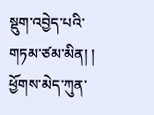སྡུག་འབྱེད་པའི་གཏམ་ཙམ་མིན། །
ཕྱོགས་མེད་ཀུན་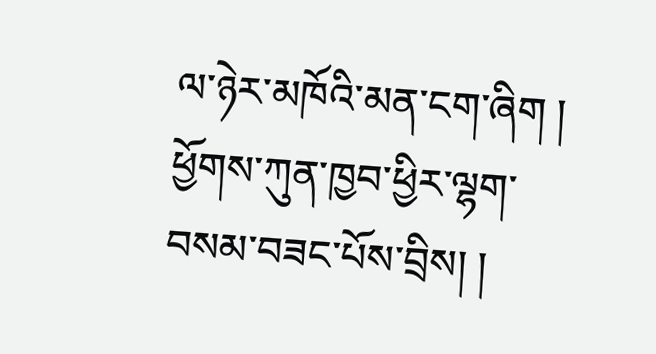ལ་ཉེར་མཁོའི་མན་ངག་ཞིག །
ཕྱོགས་ཀུན་ཁྱབ་ཕྱིར་ལྷག་བསམ་བཟང་པོས་བྲིས། །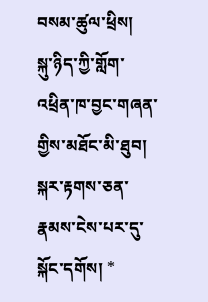བསམ་ཚུལ་ཕྲིས།
སྐུ་ཉིད་ཀྱི་གློག་འཕྲིན་ཁ་བྱང་གཞན་གྱིས་མཐོང་མི་ཐུབ། སྐར་རྟགས་ཅན་རྣམས་ངེས་པར་དུ་སྐོང་དགོས། *